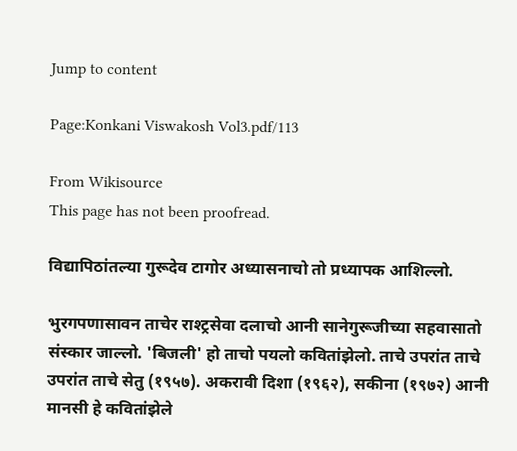Jump to content

Page:Konkani Viswakosh Vol3.pdf/113

From Wikisource
This page has not been proofread.

विद्यापिठांतल्या गुरूदेव टागोर अध्यासनाचो तो प्रध्यापक आशिल्लो.

भुरगपणासावन ताचेर राश्ट्रसेवा दलाचो आनी सानेगुरूजीच्या सहवासातो संस्कार जाल्लो. 'बिजली' हो ताचो पयलो कवितांझेलो. ताचे उपरांत ताचे उपरांत ताचे सेतु (१९५७). अकरावी दिशा (१९६२), सकीना (१९७२) आनी मानसी हे कवितांझेले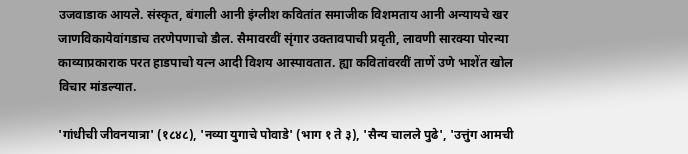उजवाडाक आयले. संस्कृत, बंगाली आनी इंग्लीश कवितांत समाजीक विशमताय आनी अन्यायचे खर जाणविकायेवांगडाच तरणेपणाचो डौल. सैमावरवीं सृंगार उक्तावपाची प्रवृती, लावणी सारक्या पोरन्या काव्याप्रकाराक परत हाडपाचो यत्न आदी विशय आस्पावतात. ह्या कवितांवरवीं ताणें उणे भाशेंत खोल विचार मांडल्यात.

'गांधीची जीवनयात्रा' (१८४८), 'नव्या युगाचे पोवाडे' (भाग १ ते ३), 'सैन्य चालले पुढे', 'उत्तुंग आमची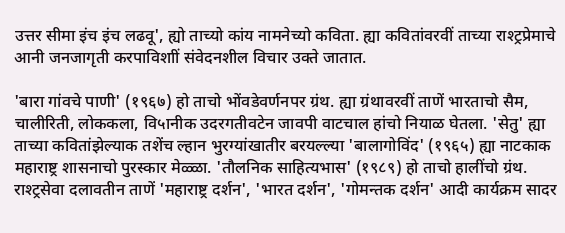उत्तर सीमा इंच इंच लढवू', ह्यो ताच्यो कांय नामनेच्यो कविता. ह्या कवितांवरवीं ताच्या राश्ट्रप्रेमाचे आनी जनजागृती करपाविशाीं संवेदनशील विचार उक्ते जातात.

'बारा गांवचे पाणी' (१९६७) हो ताचो भोंवडेवर्णनपर ग्रंथ. ह्या ग्रंथावरवीं ताणें भारताचो सैम, चालीरिती, लोककला, वि५ानीक उदरगतीवटेन जावपी वाटचाल हांचो नियाळ घेतला. 'सेतु' ह्या ताच्या कवितांझेल्याक तशेंच ल्हान भुरग्यांखातीर बरयल्ल्या 'बालागोविंद' (१९६५) ह्या नाटकाक महाराष्ट्र शासनाचो पुरस्कार मेळ्ळा. 'तौलनिक साहित्यभास' (१९८९) हो ताचो हालींचो ग्रंथ. राश्ट्रसेवा दलावतीन ताणें 'महाराष्ट्र दर्शन', 'भारत दर्शन', 'गोमन्तक दर्शन' आदी कार्यक्रम सादर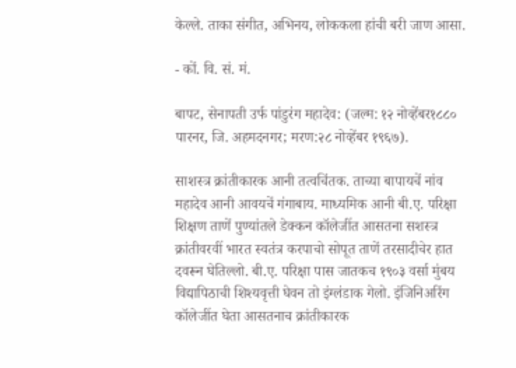केल्ले. ताका संगीत, अभिनय, लोककला हांची बरी जाण आसा.

- कों. वि. सं. मं.

बापट, सेनापती उर्फ पांडुरंग महादेव: (जल्म: १२ नोव्हेंबर१८८० पारनर, जि. अहमदनगर; मरण:२८ नोव्हेंबर १९६७).

साशस्त्र क्रांतीकारक आनी तत्वचिंतक. ताच्या बापायचें नांव महादेव आनी आवयचें गंगाबाय. माध्यमिक आनी बी.ए. परिक्षा शिक्षण ताणें पुण्यांतले डेक्कन कॉलेजींत आसतना सशस्त्र क्रांतीवरवीं भारत स्वतंत्र करपाचो सोपूत ताणें तरसादीचेर हात दवरून घेतिल्लो. बी.ए. परिक्षा पास जातकच १९०३ वर्सा मुंबय विद्यापिठाची शिश्यवृत्ती घेवन तो इंग्लंडाक गेलो. इंजिनिअरिंग कॉलेजींत घेता आसतनाच क्रांतीकारक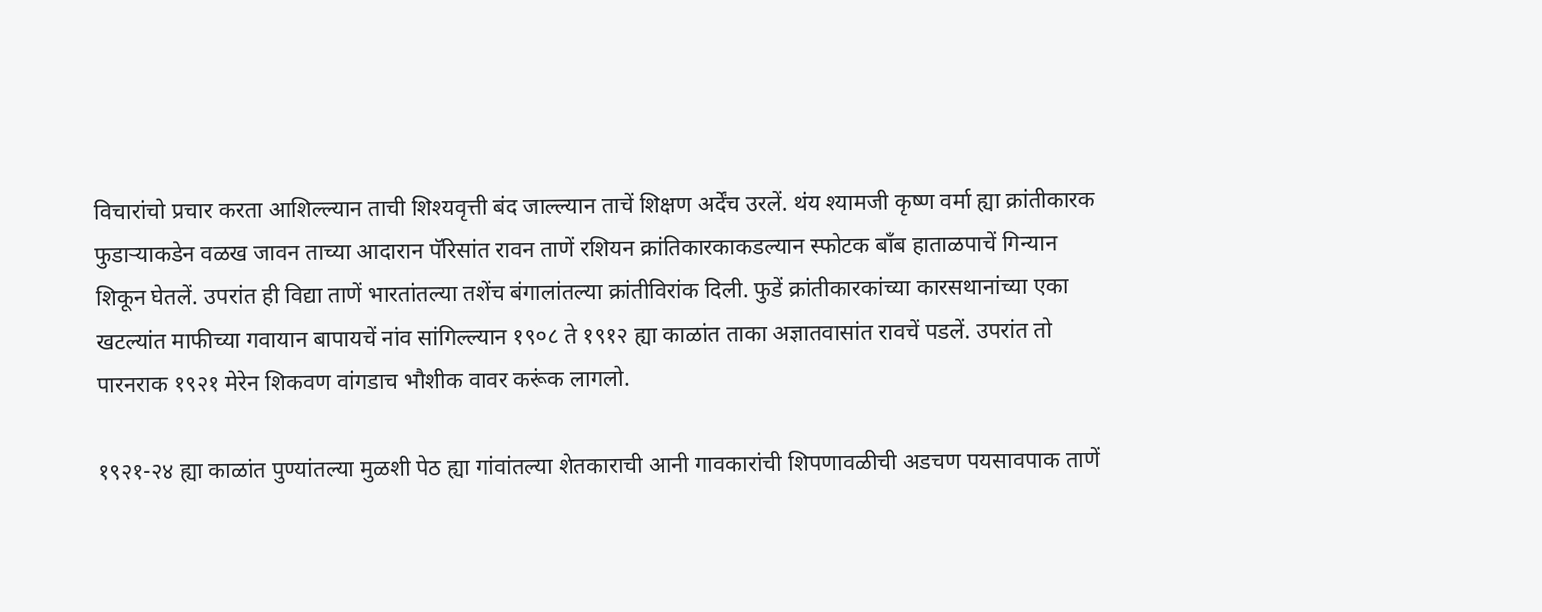विचारांचो प्रचार करता आशिल्ल्यान ताची शिश्यवृत्ती बंद जाल्ल्यान ताचें शिक्षण अर्देंच उरलें. थंय श्यामजी कृष्ण वर्मा ह्या क्रांतीकारक फुडाऱ्याकडेन वळख जावन ताच्या आदारान पॅरिसांत रावन ताणें रशियन क्रांतिकारकाकडल्यान स्फोटक बाँब हाताळपाचें गिन्यान शिकून घेतलें. उपरांत ही विद्या ताणें भारतांतल्या तशेंच बंगालांतल्या क्रांतीविरांक दिली. फुडें क्रांतीकारकांच्या कारसथानांच्या एका खटल्यांत माफीच्या गवायान बापायचें नांव सांगिल्ल्यान १९०८ ते १९१२ ह्या काळांत ताका अज्ञातवासांत रावचें पडलें. उपरांत तो पारनराक १९२१ मेरेन शिकवण वांगडाच भौशीक वावर करूंक लागलो.

१९२१-२४ ह्या काळांत पुण्यांतल्या मुळशी पेठ ह्या गांवांतल्या शेतकाराची आनी गावकारांची शिपणावळीची अडचण पयसावपाक ताणें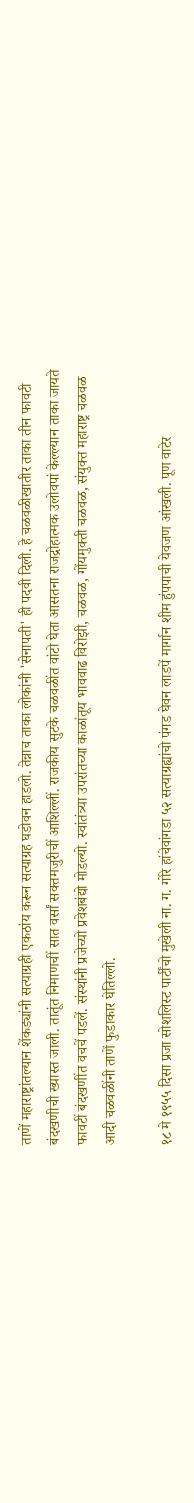ताणें महाराष्ट्रांतल्यान शेंकड्यांनी सत्याग्रही एकठांय करून सत्याग्रह घडोवन हाडलो. तेन्नाच ताका लोकांनी 'सेनापती' ही पदवी दिली. हे चळवळीखातीर ताका तीन फावटी बंदखणीची ख्यास्त जाली. तातूंत निमाणचीं सात वर्सां सक्तमजुरीचीं आशिल्लीं. राजकीय सुटके चळवळींत वांटो घेता आसतना राजद्रोहात्मक उलोवपां केल्ल्यान ताका जायते फावटीं बंदखणींत वचचें पडलें. संस्थांनी प्रजेच्यो प्रवेशबंद्यो मोडल्यो. स्वांतंत्र्या उपरांतच्या काळांतूय भाववाढ विरोझी, चळवळ, गोंयमुक्ती चळवळ, संयुक्त महाराष्ट्र चळवळ आदी चळवळींनी ताणें फुडाकार घेतिल्लो.

१८ मे १९५५ दिसा प्रजा सोशलिस्ट पार्टींचो मुखेली ना. ग. गोरे हांचेवांगडा ५२ सत्याग्रह्यांचो पंगड घेवन लाडपें मार्गान शीम हुंपपाची येवजण आंखली. पूण वाटेर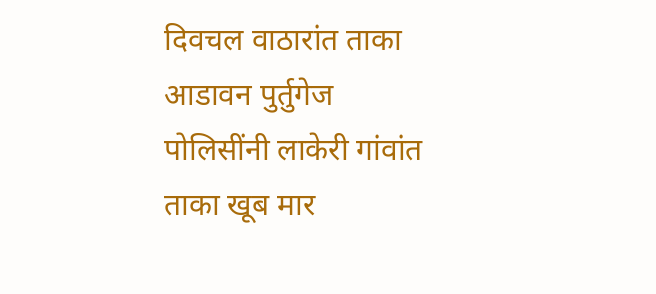दिवचल वाठारांत ताका आडावन पुर्तुगेज पोलिसींनी लाकेरी गांवांत ताका खूब मार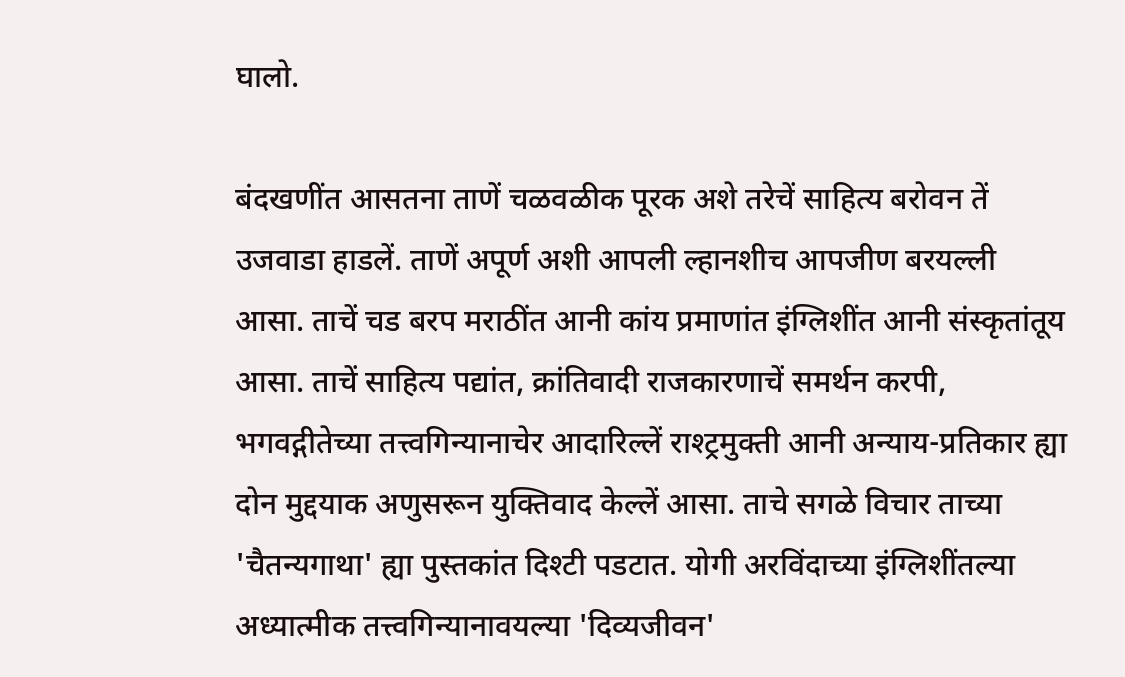घालो.

बंदखणींत आसतना ताणें चळवळीक पूरक अशे तरेचें साहित्य बरोवन तें उजवाडा हाडलें. ताणें अपूर्ण अशी आपली ल्हानशीच आपजीण बरयल्ली आसा. ताचें चड बरप मराठींत आनी कांय प्रमाणांत इंग्लिशींत आनी संस्कृतांतूय आसा. ताचें साहित्य पद्यांत, क्रांतिवादी राजकारणाचें समर्थन करपी, भगवद्गीतेच्या तत्त्वगिन्यानाचेर आदारिल्लें राश्ट्रमुक्ती आनी अन्याय-प्रतिकार ह्या दोन मुद्दयाक अणुसरून युक्तिवाद केल्लें आसा. ताचे सगळे विचार ताच्या 'चैतन्यगाथा' ह्या पुस्तकांत दिश्टी पडटात. योगी अरविंदाच्या इंग्लिशींतल्या अध्यात्मीक तत्त्वगिन्यानावयल्या 'दिव्यजीवन'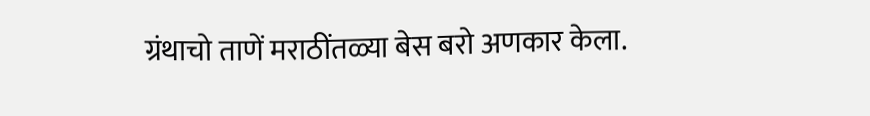ग्रंथाचो ताणें मराठींतळ्या बेस बरो अणकार केला.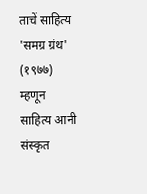ताचें साहित्य 'समग्र ग्रंथ' (१९७७) म्हणून साहित्य आनी संस्कृत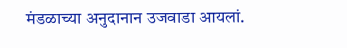मंडळाच्या अनुदानान उजवाडा आयलां.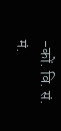-कों. वि. सं. मं.